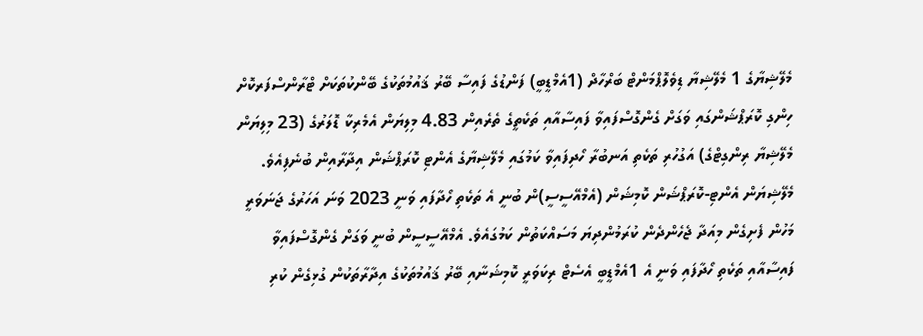މެލޭޝިޔާގެ 1 މެލޭޝިޔާ ޑިވެލޮޕްމަންޓް ބަރްހާދް (1އެމްޑީބީ) ފަންޑުގެ ފައިސާ ބޭރު ޤައުމުތަކުގެ ބޭންކުތަކަށް ޓްރާންސްފަރކޮށް ހިންގި ކޮރަޕްޝަންގައި ވަގަށް ގެންގޮސްފައިވާ ފައިސާއާއި ތަކެތީގެ ތެރެއިން 4.83 މިލިޔަން އެމެރިކާ ޑޮލަރުގެ (23 މިލިޔަން މެލޭޝިޔާ ރިންގިޓްގެ) އަގުހުރި ތަކެތި އަނބުރާ ހޯދިފައިވާ ކަމުގައި މެލޭޝިޔާގެ އެންޓި ކޮރަޕްޝަން އިދާރާއިން ބުނެފިއެވެ.
މެލޭޝިޔަން އެންޓި-ކޮރަޕްޝަން ކޮމިޝަން (އެމްއޭސީސީ)ން ބުނީ އެ ތަކެތި ހޯދާފައި ވަނީ 2023 ވަނަ އަހަރުގެ ޖަނަވަރީ މަހުން ފެށިގެން މިއަދާ ޖެހެންދެން ކުރަމުންދިޔަ މަސައްކަތުން ކަމުގައެވެ. އެމްއޭސީސީން ބުނީ ވަގަށް ގެންގޮސްފައިވާ ފައިސާއާއި ތަކެތި ހޯދާފައި ވަނީ އެ 1އެމްޑީބީ އެސެޓް ރިކަވަރީ ކޮމިޝަނާއި ބޭރު ޤައުމުތަކުގެ އިދާރާތަކުން ގުޅިގެން ކުރި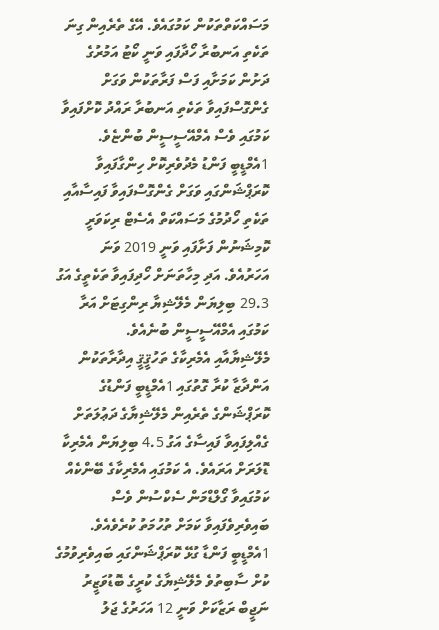މަސައްކަތްތަކުން ކަމުގައެވެ. އޭގެ ތެރެއިން ގިނަ ތަކެތި އަނބުރާ ހޯދާފައި ވަނީ ކޯޓު އަމުރުގެ ދަށުން ކަމަށާއި ފަސް ފަރާތަކުން ވަގަށް ގެންގޮސްފައިވާ ތަކެތި އަނބުރާ ރައްދު ކޮށްފައިވާ ކަމުގައި ވެސް އެމްއޭސީސީން ބުންޏެވެ.
1އެމްޑީބީ ފަންޑު މެދުވެރިކޮށް ހިންގާފައިވާ ކޮރަޕްޝަންގައި ވަގަށް ގެންގޮސްފައިވާ ފައިސާއާއި ތަކެތި ހޯދުމުގެ މަސައްކަތް އެސެޓް ރިކަވަރީ ކޮމިޝަނުން ފަށާފައި ވަނީ 2019 ވަނަ އަހަރުއެވެ. އަދި މިހާތަނަށް ހޯދިފައިވާ ތަކެތީގެ އަގު 29.3 ބިލިޔަން މެލޭޝިޔާ ރިންގިޓަށް އަރާ ކަމުގައި އެމްއޭސީސީން ބުނެއެވެ.
މެލޭޝިޔާއާއި އެމެރިކާގެ ތަހުޤީޤީ އިދާރާތަކުން އަންދާޒާ ކުރާ ގޮތުގައި 1އެމްޑީބީ ފަންޑުގެ ކޮރަޕްޝަންގެ ތެރެއިން މެލޭޝިޔާގެ ދަޢުލަތަށް ގެއްލިފައިވާ ފައިސާގެ އަގު 4.5 ބިލިޔަން އެމެރިކާ ޑޮލަރަށް އަރައެވެ. އެ ކަމުގައި އެމެރިކާގެ ބޭންކެއް ކަމުގައިވާ ގޯލްޑްމަން ސެކްސުން ވެސް ބައިވެރިވެފައިވާ ކަމަށް ތުހުމަތު ކުރެވެއެވެ.
1އެމްޑީބީ ފަންޑާ ގުޅޭ ކޮރަޕްޝަންގައި ބައިވެރިވުމުގެ ކުށް ސާބިތުވެ މެލޭޝިޔާގެ ކުރީގެ ބޮޑުވަޒީރު ނަޖީބް ރަޒާކަށް ވަނީ 12 އަހަރުގެ ޖަލު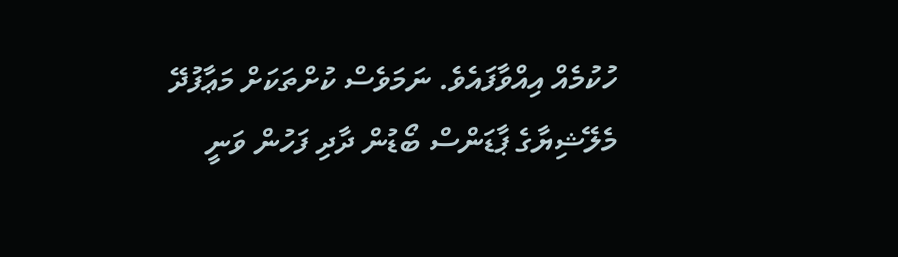ހުކުމެއް އިއްވާފައެވެ. ނަމަވެސް ކުށްތަކަށް މަޢާފުދޭ މެލޭޝިޔާގެ ޕާޑަންސް ބޯޑުން ދާދި ފަހުން ވަނީ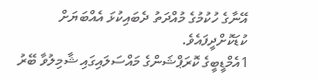އޭނާގެ ހުކުމުގެ މުއްދަތު ދެބައިކުޅަ އެއްބަޔަށް ކުޑަކޮށްދީފައެވެ.
1އެމްޑީބީގެ ކޮރަޕްޝަންގެ މައްސަލައިގައި ޝާމިލުވާ ބޭރު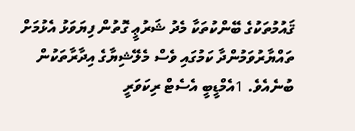ޤައުމުތަކުގެ ބޭންކުތަކާ މެދު ޝަރުޢީ ގޮތުން ފިޔަވަޅު އެޅުމަށް ތައްޔާރުވަމުންދާ ކަމުގައި ވެސް މެލޭޝިޔާގެ އިދާރާތަކުން ބުނެއެވެ. 1އެމްޑީބީ އެސެޓް ރިކަވަރީ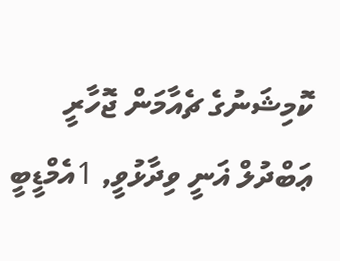ކޮމިޝަނުގެ ޗެއާމަން ޖޮހާރީ ޢަބްދުލް ޣަނީ ވިދާޅުވީ, 1އެމްޑީބީ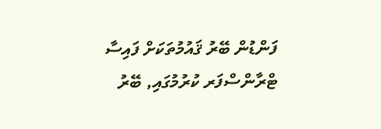ފަންޑުން ބޭރު ޤައުމުތަކަށް ފައިސާ ޓްރާންސްފަރ ކުރުމުގައި, ބޭރު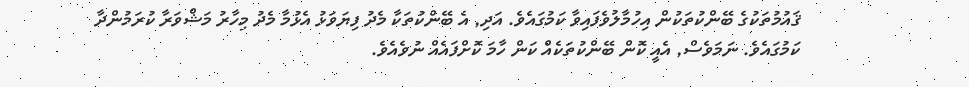ޤައުމުތަކުގެ ބޭންކުތަކުން އިހުމާލުވެފައިވާ ކަމުގައެވެ. އަދި, އެ ބޭންކުތަކާ މެދު ފިޔަވަޅު އެޅުމާ މެދު މިހާރު މަޝްވަރާ ކުރަމުންދާ ކަމުގައެވެ. ނަމަވެސް, އެއީ ކޮން ބޭންކުތަކެއް ކަން ހާމަ ކޮށްފައެއް ނުވެއެވެ.